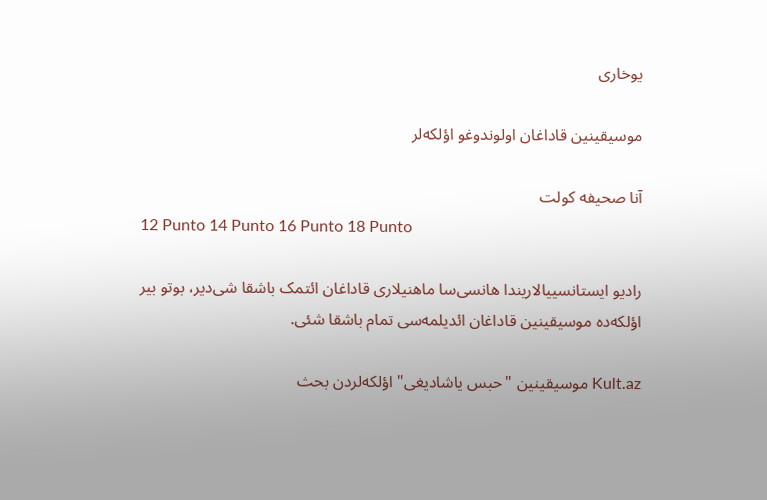یوخاری

موسیقینین قاداغان اولوندوغو اؤلکه‌لر

آنا صحیفه کولت
12 Punto 14 Punto 16 Punto 18 Punto

رادیو ایستانسییالاریندا هانسی‌سا ماهنیلاری قاداغان ائتمک باشقا شی‌دیر، بوتو بیر اؤلکه‌ده موسیقینین قاداغان ائدیلمه‌سی تمام باشقا شئی.

Kult.az موسیقینین "حبس یاشادیغی" اؤلکه‌لردن بحث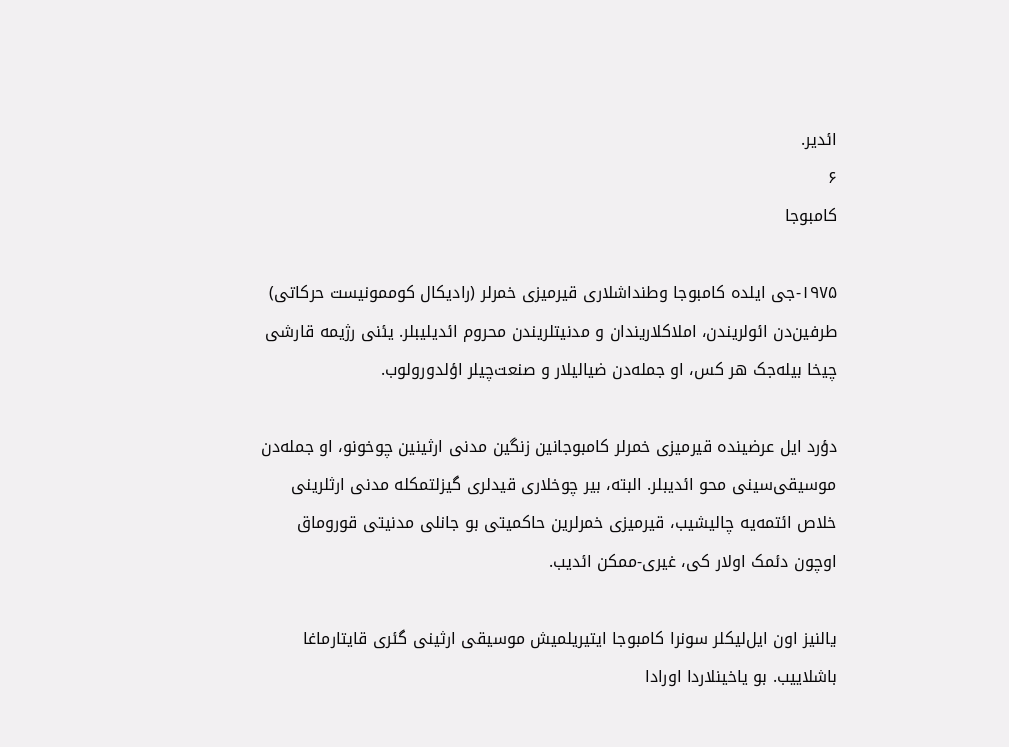ائدیر.
۶
کامبوجا

۱۹۷۵-جی ایلده کامبوجا وطنداشلاری قیرمیزی خمرلر (رادیکال کوممونیست حرکاتی) طرفین‌دن ائولریندن، املاکلاریندان و مدنیتلریندن محروم ائدیلیبلر. یئنی رژیمه قارشی چیخا بیله‌جک هر کس، او جمله‌دن ضیالیلار و صنعت‌چیلر اؤلدورولوب.

دؤرد ایل عرضینده قیرمیزی خمرلر کامبوجانین زنگین مدنی ارثینین چوخونو، او جمله‌دن موسیقی‌سینی محو ائدیبلر. البته، بیر چوخلاری قیدلری گیزلتمکله مدنی ارثلرینی خلاص ائتمه‌یه چالیشیب، قیرمیزی خمرلرین حاکمیتی بو جانلی مدنیتی قوروماق اوچون دئمک اولار کی، غیری-ممکن ائدیب.

یالنیز اون ایل‌لیکلر سونرا کامبوجا ایتیریلمیش موسیقی ارثینی گئری قایتارماغا باشلاییب. بو یاخینلاردا اورادا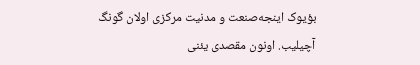بؤیوک اینجه‌صنعت و مدنیت مرکزی اولان گونگ آچیلیب. اونون مقصدی یئنی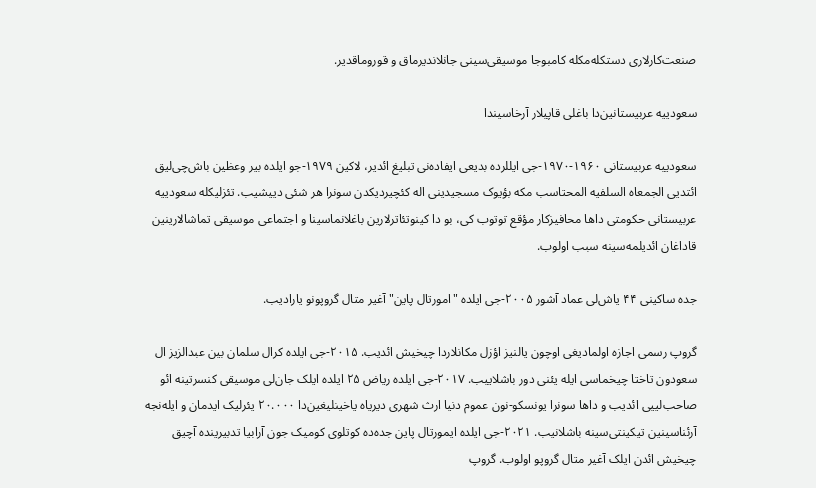صنعت‌کارلاری دستکله‌مکله کامبوجا موسیقی‌سینی جانلاندیرماق و قوروماقدیر.

سعودییه عربیستانین‌دا باغلی قاپیلار آرخاسیندا

سعودییه عربیستانی ۱۹۶۰-۱۹۷۰-جی ایللرده بدیعی ایفاده‌نی تبلیغ ائدیر، لاکین ۱۹۷۹-جو ایلده بیر وعظین باش‌چی‌لیق ائتدیی الجمعاه السلفیه المحتاسب مکه بؤیوک مسجیدینی اله کئچیردیکدن سونرا هر شئی دییشیب. تئزلیکله سعودییه عربیستانی حکومتی داها محافیزکار مؤقع توتوب کی، بو دا کینوتئاترلارین باغلانماسینا و اجتماعی موسیقی تماشالارینین قاداغان ائدیلمه‌سینه سبب اولوب.

جده ساکینی ۴۴ یاش‌لی عماد آشور ۲۰۰۵-جی ایلده "امورتال پاین" آغیر متال گروپونو یارادیب.

گروپ رسمی اجازه اولمادیغی اوچون یالنیز اؤزل مکانلاردا چیخیش ائدیب. ۲۰۱۵-جی ایلده کرال سلمان بین عبدالزیز ال سعودون تاختا چیخماسی ایله یئنی دور باشلاییب. ۲۰۱۷-جی ایلده ریاض ۲۵ ایلده ایلک جان‌لی موسیقی کنسرتینه ائو صاحب‌لییی ائدیب و داها سونرا یونسکو-نون عموم دنیا ارث شهری دیریاه یاخینلیغین‌دا ۲۰.۰۰۰ یئرلیک ایدمان و ایله‌نجه آرئناسینین تیکینتی‌سینه باشلانیب. ۲۰۲۱-جی ایلده ایمورتال پاین جده‌ده کوتلوی کومیک جون آرابیا تدبیرینده آچیق چیخیش ائد‌ن ایلک آغیر متال گروپو اولوب. گروپ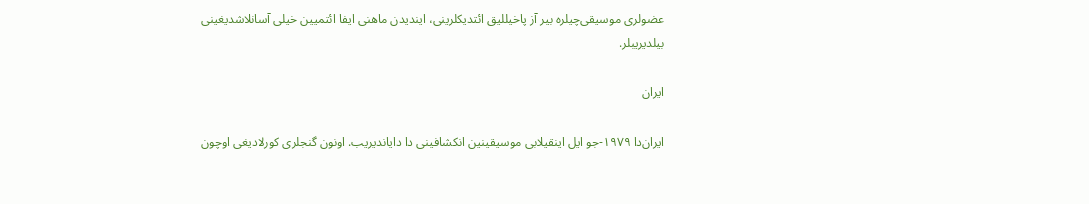عضولری موسیقی‌چیلره بیر آز پاخیللیق ائتدیکلرینی، ایندیدن ماهنی ایفا ائتمیین خیلی آسانلاشدیغینی بیلدیریبلر.

ایران

ایران‌دا ۱۹۷۹-جو ایل اینقیلابی موسیقینین انکشافینی دا دایاندیریب. اونون گنجلری کورلادیغی اوچون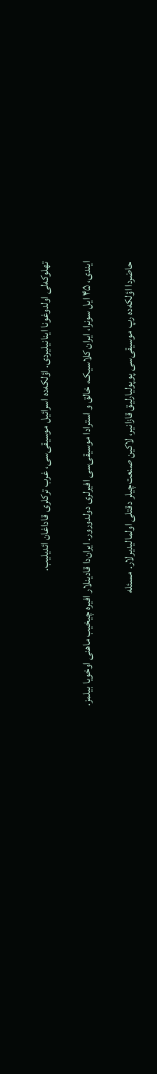تهلوکه‌لی اولدوغونا اینانیلیردی. اؤلکه‌ده اسرائیل موسیقی‌سی، غرب ترکلری قاداغان ائدیلیب.

ایندی، ۴۵ ایل سونرا، ایران کلاسیک، خالق و استرادا موسیقی‌سی افیرلری دولدورور. ایران‌دا قادینلار افیره چیخیب ماهنی اوخویا بیلمز.

حاضردا اؤلکه‌ده رپ موسیقی‌سی پوپولیارلیق قازانیر، لاکین صنعت‌چیلر دقتلی اولمالیدیرلار. مسئله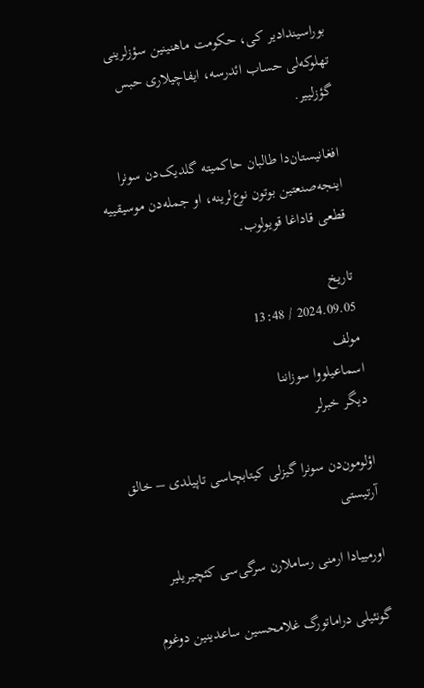بوراسیندادیر کی، حکومت ماهنینین سؤزلرینی تهلوکه‌لی حساب ائدرسه، ایفاچیلاری حبس گؤزلییر.

افغانیستان‌دا طالبان حاکمیته گلدیک‌دن سونرا اینجه‌صنعتین بوتون نوع‌لرینه، او جمله‌دن موسیقییه قطعی قاداغا قویولوب.

تاریخ
2024.09.05 / 13:48
مولف
اسماعیلووا سوزاننا
دیگر خبرلر

اؤلومون‌دن سونرا گیزلی کیتابچاسی تاپیلدی – خالق آرتیستی

اورمییادا ارمنی رساملارن سرگی‌سی کئچیریلیر

گونئیلی دراماتورگ غلامحسین ساعدینین دوغوم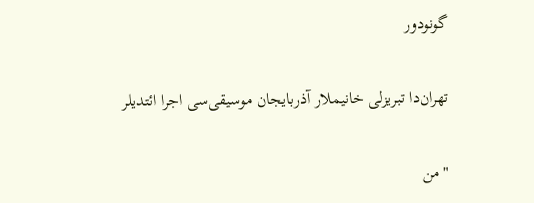گونودور

تهران‌دا تبریزلی خانیملار آذربایجان موسیقی‌سی اجرا ائتدیلر

"من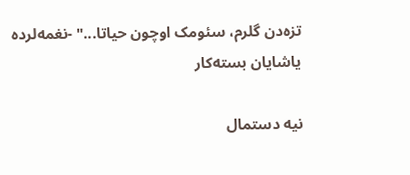تزه‌دن گلرم، سئومک اوچون حیاتا..." -نغمه‌لرده یاشایان بسته‌کار

نیه دستمال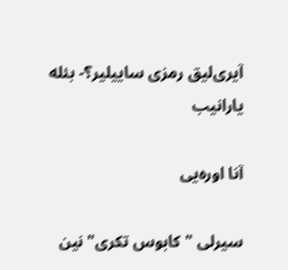آیری‌لیق رمزی ساییلیر؟- بئله یارانیب

آنا اوره‌یی

سیرلی "کابوس تکری"نین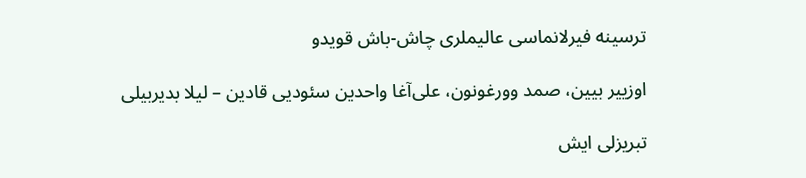ترسینه فیرلانماسی عالیملری چاش-باش قویدو

اوزییر بیین، صمد وورغونون، علی‌آغا واحدین سئودیی قادین – لیلا بدیربیلی

تبریزلی ایش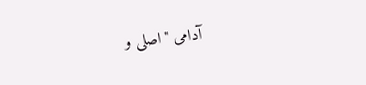آدامی "اصلی و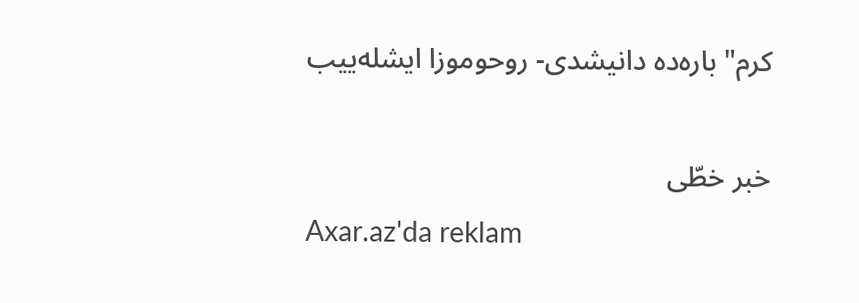کرم" باره‌ده دانیشدی- روحوموزا ایشله‌ییب

خبر خطّی
Axar.az'da reklam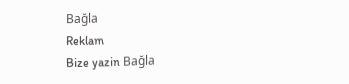Bağla
Reklam
Bize yazin Bağla